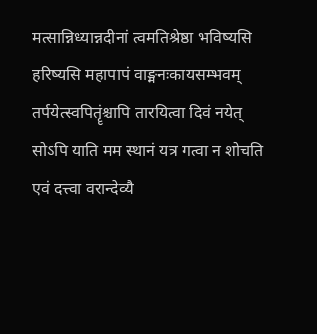मत्सान्निध्यान्नदीनां त्वमतिश्रेष्ठा भविष्यसि
हरिष्यसि महापापं वाङ्मनःकायसम्भवम्
तर्पयेत्स्वपितॄंश्चापि तारयित्वा दिवं नयेत्
सोऽपि याति मम स्थानं यत्र गत्वा न शोचति
एवं दत्त्वा वरान्देव्यै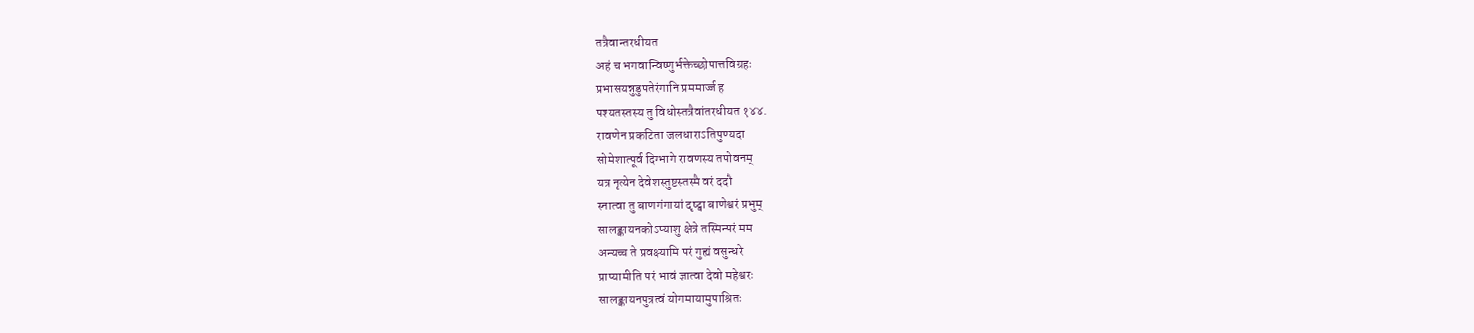तत्रैवान्तरधीयत
अहं च भगवान्विष्णुर्भक्तेच्छोपात्तविग्रहः
प्रभासयन्नुडुपतेरंगानि प्रममार्ज्ज ह
पश्यतस्तस्य तु विधोस्तत्रैवांतरधीयत १४४.
रावणेन प्रकटिता जलधाराऽतिपुण्यदा
सोमेशात्पूर्व दिग्भागे रावणस्य तपोवनम्
यत्र नृत्येन देवेशस्तुष्टस्तस्मै वरं ददौ
स्नात्वा तु बाणगंगायां दृष्ट्वा बाणेश्वरं प्रभुम्
सालङ्कायनकोऽप्याशु क्षेत्रे तस्मिन्परं मम
अन्यच्च ते प्रवक्ष्यामि परं गुह्यं वसुन्धरे
प्राप्यामीति परं भावं ज्ञात्वा देवो महेश्वरः
सालङ्कायनपुत्रत्वं योगमायामुपाश्रितः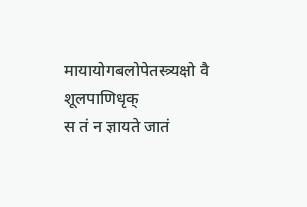मायायोगबलोपेतस्त्र्यक्षो वै शूलपाणिधृक्
स तं न ज्ञायते जातं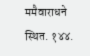ममैवाराधने स्थित. १४४.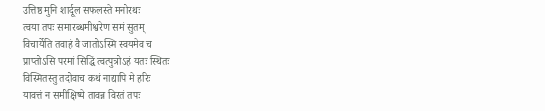उत्तिष्ठ मुनि शार्दूल सफलस्ते मनोरथः
त्वया तपः समारब्धमीश्वरेण समं सुतम्
विचार्येति तवाहं वै जातोऽस्मि स्वयमेव च
प्राप्तोऽसि परमां सिद्धिं त्वत्पुत्रोऽहं यतः स्थितः
विस्मितस्तु तदोवाच कथं नाद्यापि मे हरिः
यावत्तं न समीक्षिष्ये तावन्न विरतं तपः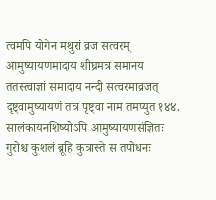त्वमपि योगेन मथुरां व्रज सत्वरम्
आमुष्यायणमादाय शीघ्रमत्र समानय
ततस्त्वाज्ञां समादाय नन्दी सत्वरमाव्रजत्
दृष्ट्वामुष्यायणं तत्र पृष्ट्वा नाम तमप्युत १४४.
सालंकायनशिष्योऽपि आमुष्यायणसंज्ञितः
गुरोश्च कुशलं ब्रूहि कुत्रास्ते स तपोधनः